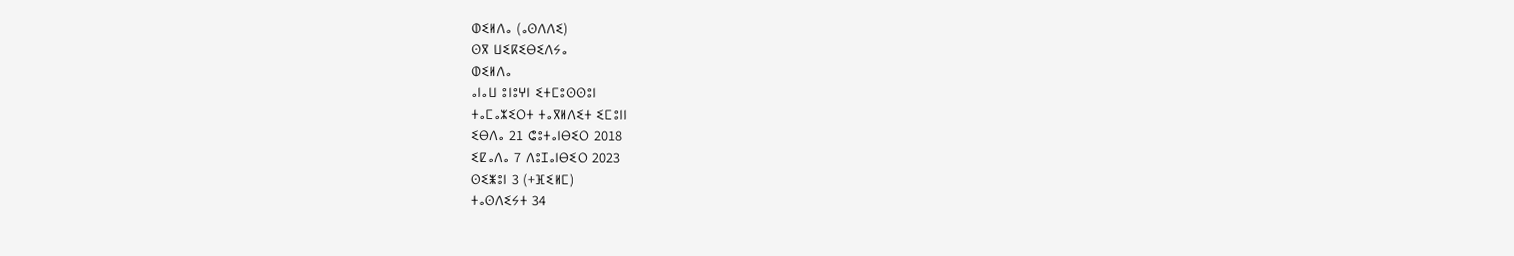ⵀⵉⵍⴷⴰ (ⴰⵙⴷⴷⵉ)
ⵙⴳ ⵡⵉⴽⵉⴱⵉⴷⵢⴰ
ⵀⵉⵍⴷⴰ
ⴰⵏⴰⵡ ⵓⵏⵓⵖⵏ ⵉⵜⵎⵓⵙⵙⵓⵏ
ⵜⴰⵎⴰⵣⵉⵔⵜ ⵜⴰⴳⵍⴷⵉⵜ ⵉⵎⵓⵏⵏ
ⵉⴱⴷⴰ 21 ⵛⵓⵜⴰⵏⴱⵉⵔ 2018
ⵉⵇⴰⴷⴰ 7 ⴷⵓⵊⴰⵏⴱⵉⵔ 2023
ⵙⵉⵥⵓⵏ 3 (+ⴼⵉⵍⵎ)
ⵜⴰⵙⴷⵉⵢⵜ 34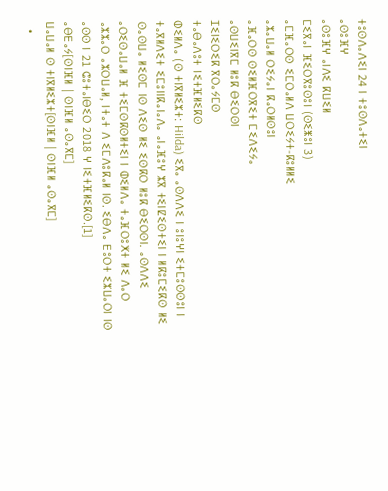ⵜⵓⵙⴷⴰⴷⵉⵏ 24 ⵏ ⵜⵓⵙⴷⴰⵜⵉⵏ
ⴰⵙⵓⴼⵖ
ⴰⵙⵓⴼⵖ ⴰⵏⴷⵉ ⴽⵡⵉⵍ
ⵎⵉⴳⴰⵏ ⴼⵉⵔⴳⵓⵙⵓⵏ (ⵙⵉⵥⵓⵏ 3)
ⴰⵎⴼⴰⵔⵙ ⵉⵎⵔⴰⵍⴷ ⵡⵔⵉⵢⵜ-ⴽⵓⵍⵍⵉ
ⴰⵣⴰⵡⴰⵍ ⵔⵉⵢⴰⵏ ⴽⴰⵔⵍⵙⵓⵏ
ⴰⴼⴰⵔⵙ ⵙⵉⵍⴼⵔⴳⵉⵜ ⵎⵉⴷⵉⵢⴰ
ⴰⵙⵡⵉⵏⴳⵎ ⵍⵓⴽ ⴱⵉⵔⵙⵏ
ⵊⵉⵏⵉⵔⵉⴽ ⴳⵔⴰⵢⵎⵙ
ⵜⴰⴱⴰⴷⵓⵜ ⵏⵉⵜⴼⵍⵉⴽⵙ
ⵀⵉⵍⴷⴰ (ⵙ ⵜⵏⴳⵍⵉⵣⵜ: Hilda) ⵉⴳⴰ ⴰⵙⴷⴷⵉ ⵏ ⵓⵏⵓⵖⵏ ⵉⵜⵎⵓⵙⵙⵓⵏ ⵏ ⵜⴰⴳⵍⴷⵉⵜ ⵉⵎⵓⵏⵏⴽⴰⵏⴰⴷⴰ ⴰⵏⴰⴼⵓⵖ ⵣⴳ ⵜⵉⵏⵇⵉⵙⵜⵉⵏ ⵏ ⵍⴽⵓⵎⵉⴽⵙ ⵍⵉ ⵙⴰⵙⵡⴰ ⵍⵉⵙⵎ ⵏⵙ ⴷⵉⵙ ⵍⵉ ⵉⵙⴽⵔ ⵍⵓⴽ ⴱⵉⵔⵙⵏ. ⴰⵙⴷⴷⵉ ⴰⵔⵉⵙⴰⵡⴰⵍ ⴼ ⵜⵉⵎⵙⴽⵙⵍⵜⵉⵏ ⵏ ⵀⵉⵍⴷⴰ ⵜⴰⴼⵔⵓⵅⵜ ⵍⵉ ⴷⴰⵔ ⴰⵣⵣⴰⵔ ⴰⵣⵔⵡⴰⵍ, ⵏⵜⴰⵜ ⴷ ⵉⵎⴷⵓⴽⴰⵍ ⵏⵙ. ⵉⴱⴷⴰ ⴹⵓⵔⵜ ⵉⵣⵡⴰⵔⵏ ⵏⵙ ⴰⵙⵙ ⵏ 21 ⵛⵓⵜⴰⵏⴱⵉⵔ 2018 ⵖ ⵏⵉⵜⴼⵍⵉⴽⵙ.[1]
ⴰⴱⴹⴰⵢ[ⵙⵏⴼⵍ | ⵙⵏⴼⵍ ⴰⵙⴰⴳⵎ]
ⵡⴰⵡⴰⵍ ⵙ ⵜⵏⴳⵍⵉⵣⵜ[ⵙⵏⴼⵍ | ⵙⵏⴼⵍ ⴰⵙⴰⴳⵎ]
  •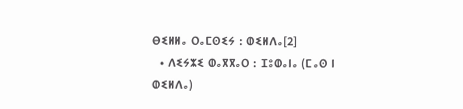ⴱⵉⵍⵍⴰ ⵔⴰⵎⵙⵉⵢ : ⵀⵉⵍⴷⴰ[2]
  • ⴷⵉⵢⵣⵉ ⵀⴰⴳⴳⴰⵔ : ⵊⵓⵀⴰⵏⴰ (ⵎⴰⵙ ⵏ ⵀⵉⵍⴷⴰ)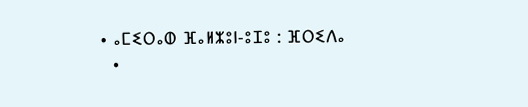• ⴰⵎⵉⵔⴰⵀ ⴼⴰⵍⵣⵓⵏ-ⵓⵊⵓ : ⴼⵔⵉⴷⴰ
  •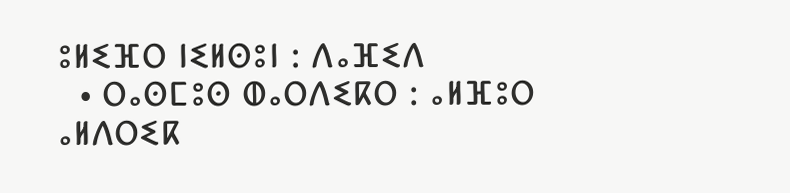ⵓⵍⵉⴼⵔ ⵏⵉⵍⵙⵓⵏ : ⴷⴰⴼⵉⴷ
  • ⵔⴰⵙⵎⵓⵙ ⵀⴰⵔⴷⵉⴽⵔ : ⴰⵍⴼⵓⵔ ⴰⵍⴷⵔⵉⴽ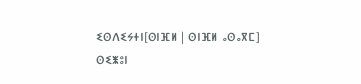ⵉⵙⴷⵉⵢⵜⵏ[ⵙⵏⴼⵍ | ⵙⵏⴼⵍ ⴰⵙⴰⴳⵎ]
ⵙⵉⵥⵓⵏ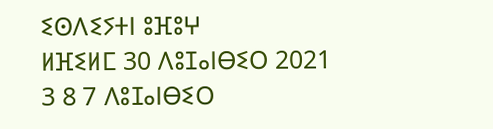ⵉⵙⴷⵉⵢⵜⵏ ⵓⴼⵓⵖ
ⵍⴼⵉⵍⵎ 30 ⴷⵓⵊⴰⵏⴱⵉⵔ 2021
3 8 7 ⴷⵓⵊⴰⵏⴱⵉⵔ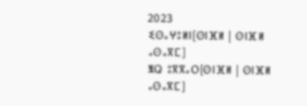2023
ⵉⵙⴰⵖⵓⵍⵏ[ⵙⵏⴼⵍ | ⵙⵏⴼⵍ ⴰⵙⴰⴳⵎ]
ⵥⵕ ⵓⴳⴳⴰⵔ[ⵙⵏⴼⵍ | ⵙⵏⴼⵍ ⴰⵙⴰⴳⵎ]